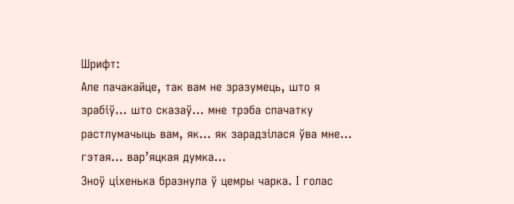Шрифт:
Але пачакайце, так вам не зразумець, што я зрабіў… што сказаў… мне трэба спачатку растлумачыць вам, як… як зарадзілася ўва мне… гэтая… вар’яцкая думка…
Зноў ціхенька бразнула ў цемры чарка. І голас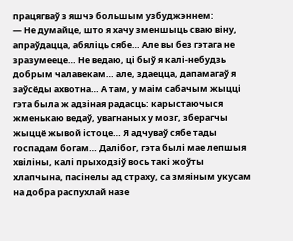працягваў з яшчэ большым узбуджэннем:
— Не думайце, што я хачу зменшыць сваю віну, апраўдацца, абяліць сябе… Але вы без гэтага не зразумееце… Не ведаю, ці быў я калі-небудзь добрым чалавекам… але, здаецца, дапамагаў я заўсёды ахвотна… А там, у маім сабачым жыцці гэта была ж адзіная радасць: карыстаючыся жменькаю ведаў, увагнаных у мозг, зберагчы жыццё жывой істоце… Я адчуваў сябе тады госпадам богам… Далібог, гэта былі мае лепшыя хвіліны, калі прыходзіў вось такі жоўты хлапчына, пасінелы ад страху, са змяіным укусам на добра распухлай назе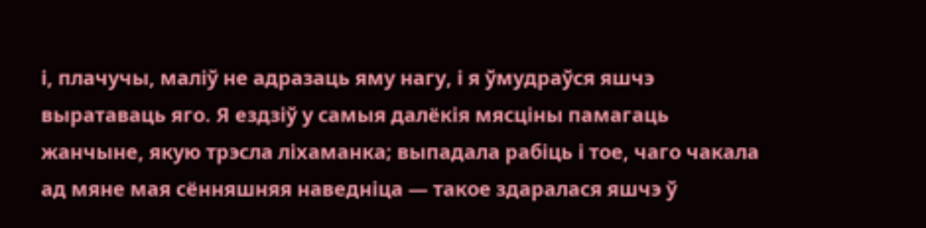і, плачучы, маліў не адразаць яму нагу, і я ўмудраўся яшчэ выратаваць яго. Я ездзіў у самыя далёкія мясціны памагаць жанчыне, якую трэсла ліхаманка; выпадала рабіць і тое, чаго чакала ад мяне мая сённяшняя наведніца — такое здаралася яшчэ ў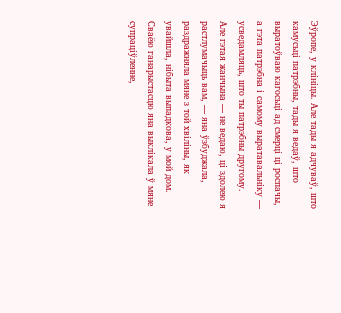Эўропе, у клініцы. Але тады я адчуваў, што камусьці патрэбны, тады я ведаў, што выратоўваю кагосьці ад смерці ці роспачы, а гэта патрэбна і самому выратавальніку — усведамляць, што ты патрэбны другому.
Але гэтая жанчына — не ведаю, ці здолею я растлумачыць вам, — яна ўзбуджала, раздражняла мяне з той хвіліны, як увайшла, нібыта выпадкова, у мой дом. Сваёю ганарыстасцю яна выклікала ў мяне супраціўленне,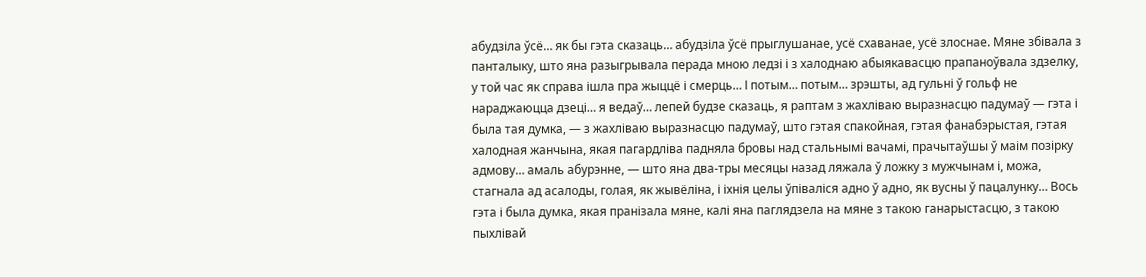абудзіла ўсё… як бы гэта сказаць… абудзіла ўсё прыглушанае, усё схаванае, усё злоснае. Мяне збівала з панталыку, што яна разыгрывала перада мною ледзі і з халоднаю абыякавасцю прапаноўвала здзелку, у той час як справа ішла пра жыццё і смерць… І потым… потым… зрэшты, ад гульні ў гольф не нараджаюцца дзеці… я ведаў… лепей будзе сказаць, я раптам з жахліваю выразнасцю падумаў — гэта і была тая думка, — з жахліваю выразнасцю падумаў, што гэтая спакойная, гэтая фанабэрыстая, гэтая халодная жанчына, якая пагардліва падняла бровы над стальнымі вачамі, прачытаўшы ў маім позірку адмову… амаль абурэнне, — што яна два-тры месяцы назад ляжала ў ложку з мужчынам і, можа, стагнала ад асалоды, голая, як жывёліна, і іхнія целы ўпіваліся адно ў адно, як вусны ў пацалунку… Вось гэта і была думка, якая пранізала мяне, калі яна паглядзела на мяне з такою ганарыстасцю, з такою пыхлівай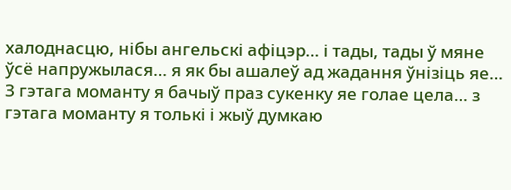халоднасцю, нібы ангельскі афіцэр… і тады, тады ў мяне ўсё напружылася… я як бы ашалеў ад жадання ўнізіць яе… З гэтага моманту я бачыў праз сукенку яе голае цела… з гэтага моманту я толькі і жыў думкаю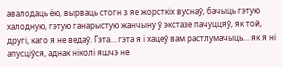авалодаць ёю, вырваць стогн з яе жорсткіх вуснаў, бачыць гэтую халодную, гэтую ганарыстую жанчыну ў экстазе пачуццяў, як той, другі, каго я не ведаў. Гэта… гэта я і хацеў вам растлумачыць… як я ні апусціўся, аднак ніколі яшчэ не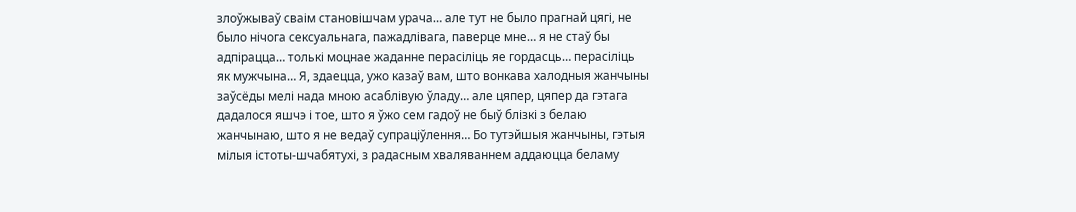злоўжываў сваім становішчам урача… але тут не было прагнай цягі, не было нічога сексуальнага, пажадлівага, паверце мне… я не стаў бы адпірацца… толькі моцнае жаданне перасіліць яе гордасць… перасіліць як мужчына… Я, здаецца, ужо казаў вам, што вонкава халодныя жанчыны заўсёды мелі нада мною асаблівую ўладу… але цяпер, цяпер да гэтага дадалося яшчэ і тое, што я ўжо сем гадоў не быў блізкі з белаю жанчынаю, што я не ведаў супраціўлення… Бо тутэйшыя жанчыны, гэтыя мілыя істоты-шчабятухі, з радасным хваляваннем аддаюцца беламу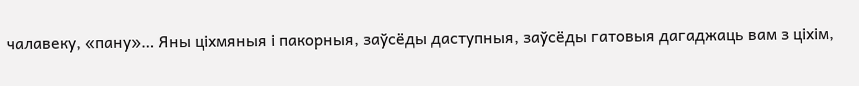чалавеку, «пану»… Яны ціхмяныя і пакорныя, заўсёды даступныя, заўсёды гатовыя дагаджаць вам з ціхім,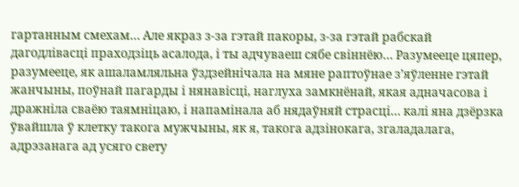гартанным смехам… Але якраз з-за гэтай пакоры, з-за гэтай рабскай дагодлівасці праходзіць асалода, і ты адчуваеш сябе свіннёю… Разумееце цяпер, разумееце, як ашаламляльна ўздзейнічала на мяне раптоўнае з’яўленне гэтай жанчыны, поўнай пагарды і нянавісці, наглуха замкнёнай, якая адначасова і дражніла сваёю таямніцаю, і напамінала аб нядаўняй страсці… калі яна дзёрзка ўвайшла ў клетку такога мужчыны, як я, такога адзінокага, згаладалага, адрэзанага ад усяго свету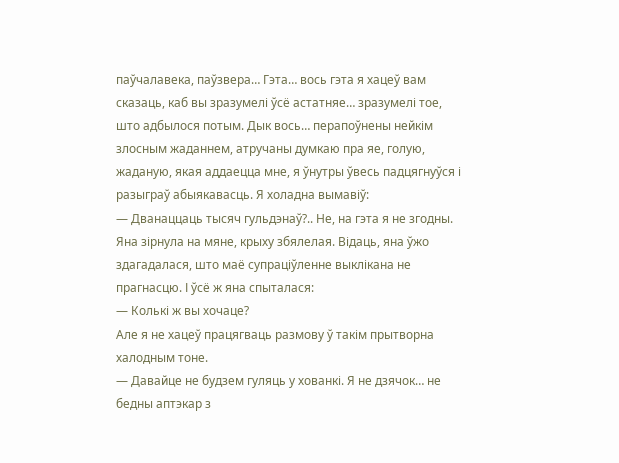паўчалавека, паўзвера… Гэта… вось гэта я хацеў вам сказаць, каб вы зразумелі ўсё астатняе… зразумелі тое, што адбылося потым. Дык вось… перапоўнены нейкім злосным жаданнем, атручаны думкаю пра яе, голую, жаданую, якая аддаецца мне, я ўнутры ўвесь падцягнуўся і разыграў абыякавасць. Я холадна вымавіў:
— Дванаццаць тысяч гульдэнаў?.. Не, на гэта я не згодны.
Яна зірнула на мяне, крыху збялелая. Відаць, яна ўжо здагадалася, што маё супраціўленне выклікана не прагнасцю. І ўсё ж яна спыталася:
— Колькі ж вы хочаце?
Але я не хацеў працягваць размову ў такім прытворна халодным тоне.
— Давайце не будзем гуляць у хованкі. Я не дзячок… не бедны аптэкар з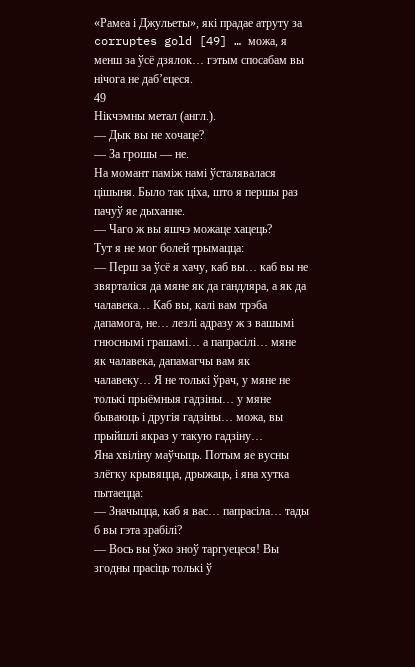«Рамеа і Джульеты», які прадае атруту за corruptes gold [49] … можа, я менш за ўсё дзялок… гэтым спосабам вы нічога не даб’ецеся.
49
Нікчэмны метал (англ.).
— Дык вы не хочаце?
— За грошы — не.
На момант паміж намі ўсталявалася цішыня. Было так ціха, што я першы раз пачуў яе дыханне.
— Чаго ж вы яшчэ можаце хацець?
Тут я не мог болей трымацца:
— Перш за ўсё я хачу, каб вы… каб вы не звярталіся да мяне як да гандляра, а як да чалавека… Каб вы, калі вам трэба дапамога, не… лезлі адразу ж з вашымі гнюснымі грашамі… а папрасілі… мяне як чалавека, дапамагчы вам як чалавеку… Я не толькі ўрач, у мяне не толькі прыёмныя гадзіны… у мяне бываюць і другія гадзіны… можа, вы прыйшлі якраз у такую гадзіну…
Яна хвіліну маўчыць. Потым яе вусны злёгку крывяцца, дрыжаць, і яна хутка пытаецца:
— Значыцца, каб я вас… папрасіла… тады б вы гэта зрабілі?
— Вось вы ўжо зноў таргуецеся! Вы згодны прасіць толькі ў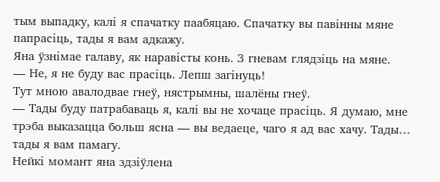тым выпадку, калі я спачатку паабяцаю. Спачатку вы павінны мяне папрасіць, тады я вам адкажу.
Яна ўзнімае галаву, як наравісты конь. З гневам глядзіць на мяне.
— Не, я не буду вас прасіць. Лепш загінуць!
Тут мною авалодвае гнеў, нястрымны, шалёны гнеў.
— Тады буду патрабаваць я, калі вы не хочаце прасіць. Я думаю, мне трэба выказацца больш ясна — вы ведаеце, чаго я ад вас хачу. Тады… тады я вам памагу.
Нейкі момант яна здзіўлена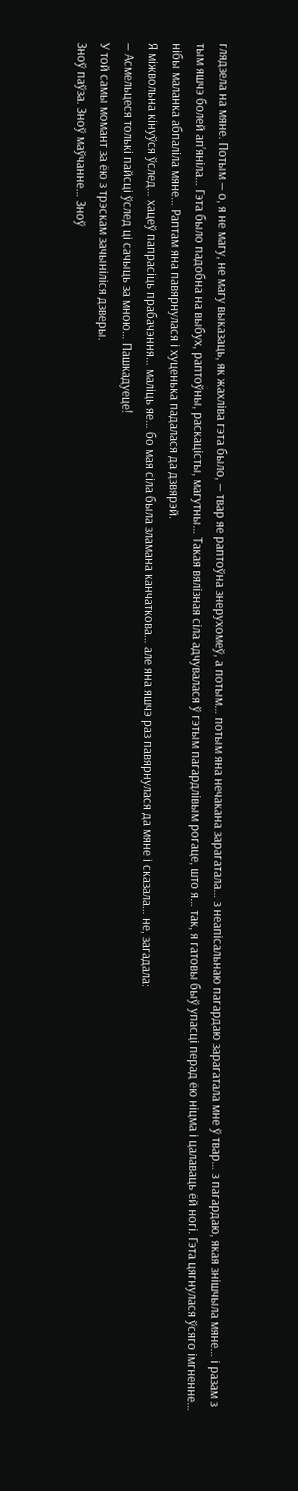глядзела на мяне. Потым — о, я не магу, не магу выказаць, як жахліва гэта было, — твар яе раптоўна знерухомеў, а потым… потым яна нечакана зарагатала… з неапісальнаю пагардаю зарагатала мне ў твар… з пагардаю, якая знішчыла мяне… і разам з тым яшчэ болей ап’яніла… Гэта было падобна на выбух, раптоўны, раскацісты, магутны… Такая вялізная сіла адчувалася ў гэтым пагардлівым рогаце, што я… так, я гатовы быў упасці перад ёю ніцма і цалаваць ёй ногі. Гэта цягнулася ўсяго імгненне… нібы маланка абпаліла мяне… Раптам яна павярнулася і хуценька падалася да дзвярэй.
Я міжвольна кінуўся ўслед… хацеў папрасіць прабачэння… маліць яе… бо мая сіла была зламана канчаткова… але яна яшчэ раз павярнулася да мяне і сказала… не, загадала:
— Асмельцеся толькі пайсці ўслед ці сачыць за мною… Пашкадуеце!
У той самы момант за ёю з трэскам зачыніліся дзверы.
Зноў паўза. Зноў маўчанне… Зноў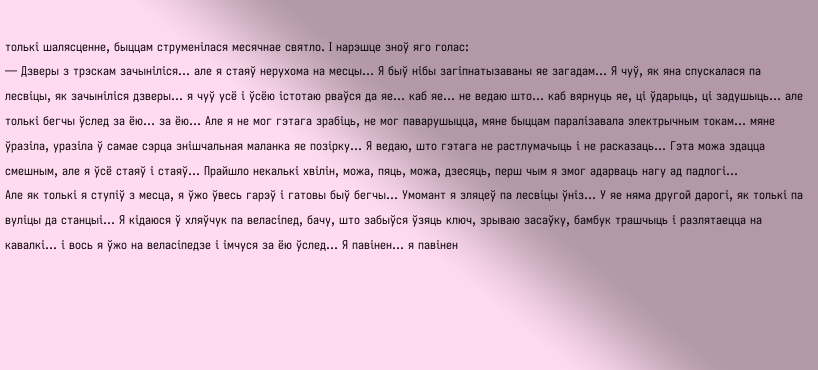толькі шалясценне, быццам струменілася месячнае святло. І нарэшце зноў яго голас:
— Дзверы з трэскам зачыніліся… але я стаяў нерухома на месцы… Я быў нібы загіпнатызаваны яе загадам… Я чуў, як яна спускалася па лесвіцы, як зачыніліся дзверы… я чуў усё і ўсёю істотаю рваўся да яе… каб яе… не ведаю што… каб вярнуць яе, ці ўдарыць, ці задушыць… але толькі бегчы ўслед за ёю… за ёю… Але я не мог гэтага зрабіць, не мог паварушыцца, мяне быццам паралізавала электрычным токам… мяне ўразіла, уразіла ў самае сэрца знішчальная маланка яе позірку… Я ведаю, што гэтага не растлумачыць і не расказаць… Гэта можа здацца смешным, але я ўсё стаяў і стаяў… Прайшло некалькі хвілін, можа, пяць, можа, дзесяць, перш чым я змог адарваць нагу ад падлогі…
Але як толькі я ступіў з месца, я ўжо ўвесь гарэў і гатовы быў бегчы… Умомант я зляцеў па лесвіцы ўніз… У яе няма другой дарогі, як толькі па вуліцы да станцыі… Я кідаюся ў хляўчук па веласіпед, бачу, што забыўся ўзяць ключ, зрываю засаўку, бамбук трашчыць і разлятаецца на кавалкі… і вось я ўжо на веласіпедзе і імчуся за ёю ўслед… Я павінен… я павінен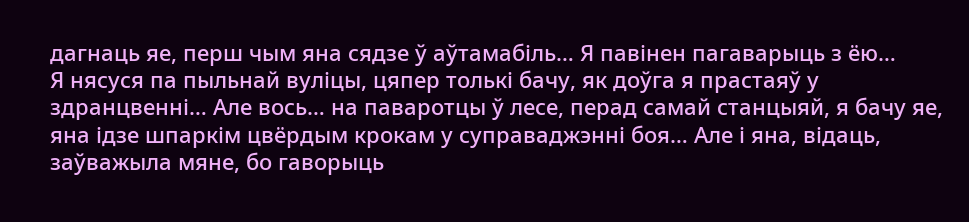дагнаць яе, перш чым яна сядзе ў аўтамабіль… Я павінен пагаварыць з ёю…
Я нясуся па пыльнай вуліцы, цяпер толькі бачу, як доўга я прастаяў у здранцвенні… Але вось… на паваротцы ў лесе, перад самай станцыяй, я бачу яе, яна ідзе шпаркім цвёрдым крокам у суправаджэнні боя… Але і яна, відаць, заўважыла мяне, бо гаворыць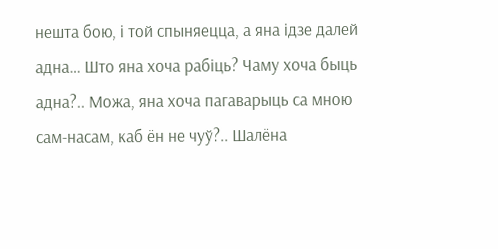нешта бою, і той спыняецца, а яна ідзе далей адна… Што яна хоча рабіць? Чаму хоча быць адна?.. Можа, яна хоча пагаварыць са мною сам-насам, каб ён не чуў?.. Шалёна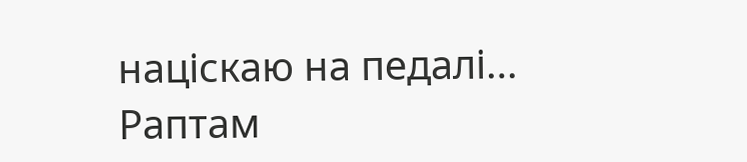націскаю на педалі… Раптам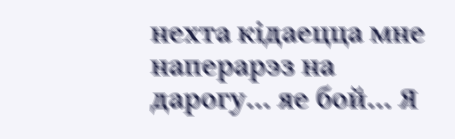нехта кідаецца мне наперарэз на дарогу… яе бой… Я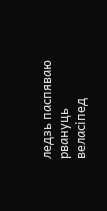ледзь паспяваю рвануць веласіпед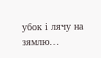убок і лячу на зямлю…